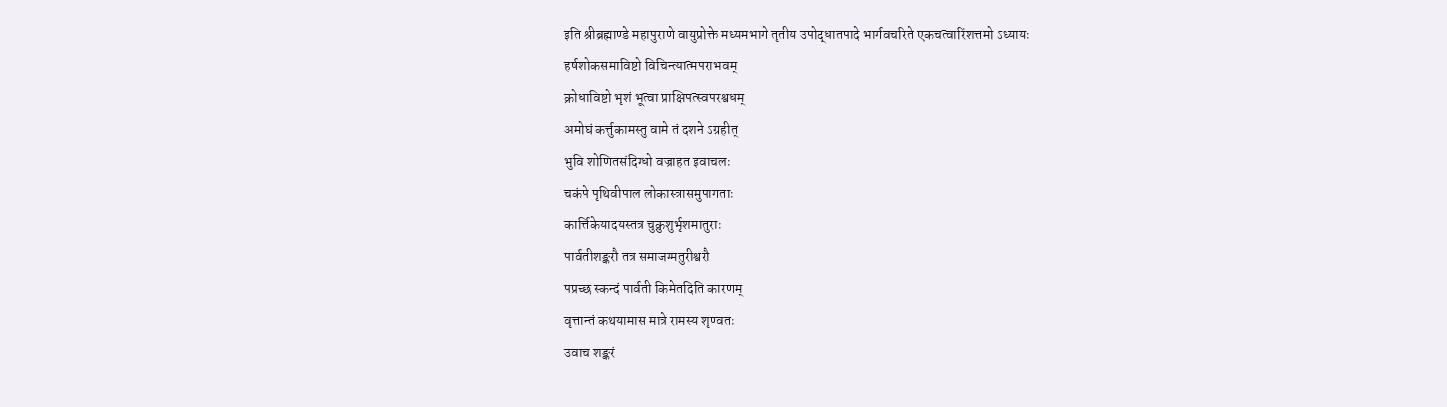इति श्रीब्रह्माण्डे महापुराणे वायुप्रोक्ते मध्यमभागे तृतीय उपोद्धातपादे भार्गवचरिते एकचत्वारिंशत्तमो ऽध्यायः
हर्षशोकसमाविष्टो विचिन्त्यात्मपराभवम्
क्रोधाविष्टो भृशं भूत्वा प्राक्षिपत्स्वपरश्वधम्
अमोघं कर्त्तुकामस्तु वामे तं दशने ऽग्रहीत्
भुवि शोणितसंदिग्धो वज्राहत इवाचलः
चकंपे पृथिवीपाल लोकास्त्रासमुपागताः
कार्त्तिकेयादयस्तत्र चुक्रुशुर्भृशमातुराः
पार्वतीशङ्करौ तत्र समाजग्मतुरीश्वरौ
पप्रच्छ स्कन्दं पार्वती किमेतदिति कारणम्
वृत्तान्तं कथयामास मात्रे रामस्य शृण्वतः
उवाच शङ्करं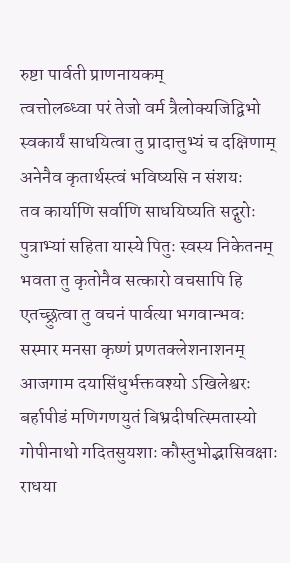रुष्टा पार्वती प्राणनायकम्
त्वत्तोलब्ध्वा परं तेजो वर्म त्रैलोक्यजिद्विभो
स्वकार्यं साधयित्वा तु प्रादात्तुभ्यं च दक्षिणाम्
अनेनैव कृतार्थस्त्वं भविष्यसि न संशयः
तव कार्याणि सर्वाणि साधयिष्यति सद्गुरोः
पुत्राभ्यां सहिता यास्ये पितुः स्वस्य निकेतनम्
भवता तु कृतोनैव सत्कारो वचसापि हि
एतच्छ्रुत्वा तु वचनं पार्वत्या भगवान्भवः
सस्मार मनसा कृष्णं प्रणतक्लेशनाशनम्
आजगाम दयासिंधुर्भक्तवश्यो ऽखिलेश्वरः
बर्हापीडं मणिगणयुतं बिभ्रदीषत्स्मितास्यो गोपीनाथो गदितसुयशाः कौस्तुभोद्भासिवक्षाः
राधया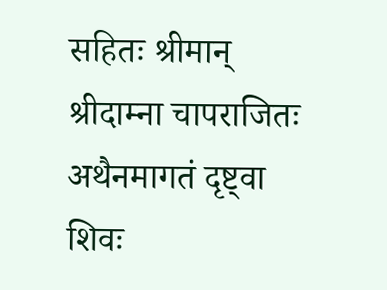सहितः श्रीमान् श्रीदाम्ना चापराजितः
अथैनमागतं दृष्ट्वा शिवः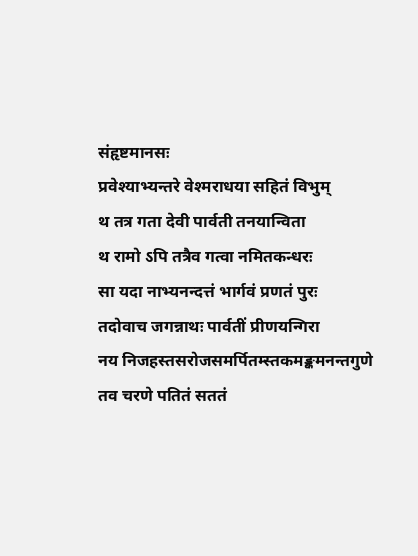संहृष्टमानसः
प्रवेश्याभ्यन्तरे वेश्मराधया सहितं विभुम्
थ तत्र गता देवी पार्वती तनयान्विता
थ रामो ऽपि तत्रैव गत्वा नमितकन्धरः
सा यदा नाभ्यनन्दत्तं भार्गवं प्रणतं पुरः
तदोवाच जगन्नाथः पार्वतीं प्रीणयन्गिरा
नय निजहस्तसरोजसमर्पितम्स्तकमङ्कमनन्तगुणे
तव चरणे पतितं सततं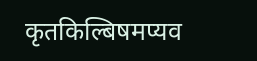कृतकिल्बिषमप्यव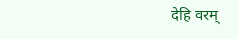देहि वरम्